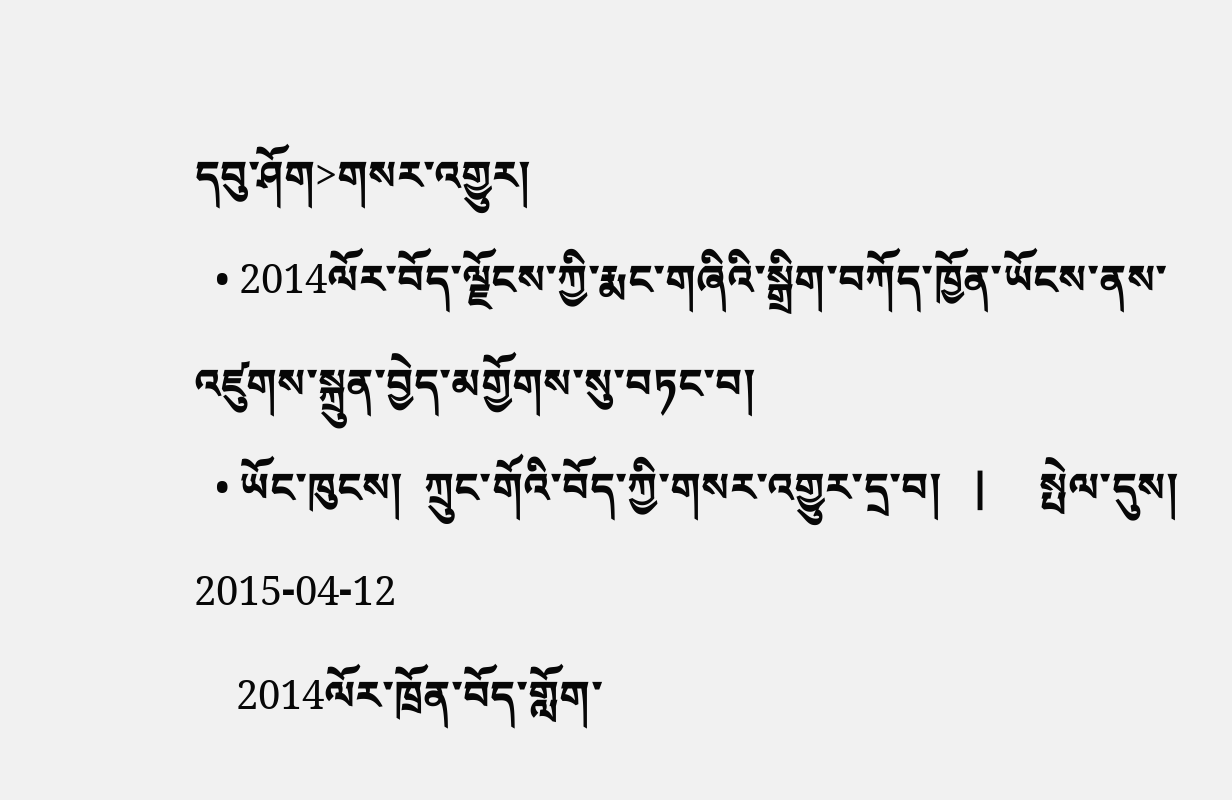དབུ་ཤོག>གསར་འགྱུར།
  • 2014ལོར་བོད་ལྗོངས་ཀྱི་རྨང་གཞིའི་སྒྲིག་བཀོད་ཁྱོན་ཡོངས་ནས་འཛུགས་སྐྲུན་བྱེད་མགྱོགས་སུ་བཏང་བ།
  • ཡོང་ཁུངས།  ཀྲུང་གོའི་བོད་ཀྱི་གསར་འགྱུར་དྲ་བ།   |     སྤེལ་དུས།  2015-04-12
    2014ལོར་ཁྲོན་བོད་གློག་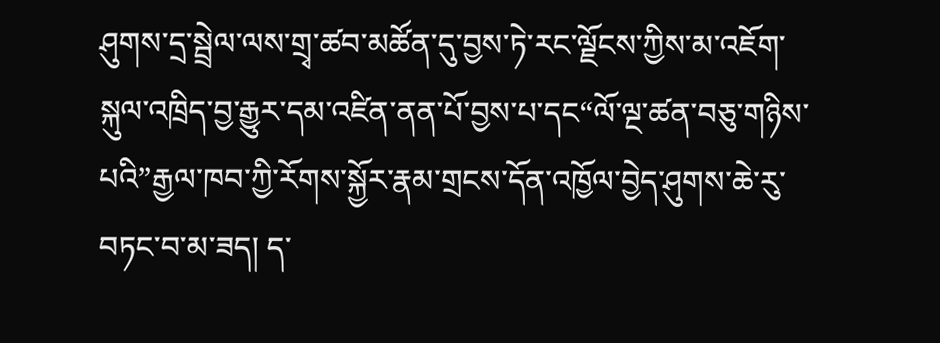ཤུགས་དྲ་སྦྲེལ་ལས་གྲྭ་ཚབ་མཚོན་དུ་བྱས་ཏེ་རང་ལྗོངས་ཀྱིས་མ་འཇོག་སྐུལ་འཁྲིད་བྱ་རྒྱུར་དམ་འཛིན་ནན་པོ་བྱས་པ་དང“ལོ་ལྔ་ཚན་བཅུ་གཉིས་པའི”རྒྱལ་ཁབ་ཀྱི་རོགས་སྐྱོར་རྣམ་གྲངས་དོན་འཁྱོལ་བྱེད་ཤུགས་ཆེ་རུ་བཏང་བ་མ་ཟད། ད་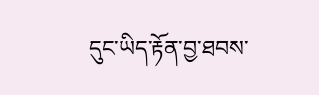དུང་ཡིད་རྟོན་བྱ་ཐབས་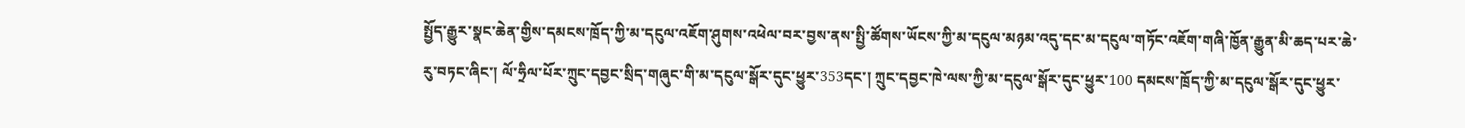སྤྱོད་རྒྱུར་སྣང་ཆེན་གྱིས་དམངས་ཁྲོད་ཀྱི་མ་དངུལ་འཇོག་ཤུགས་འཕེལ་བར་བྱས་ནས་སྤྱི་ཚོགས་ཡོངས་ཀྱི་མ་དངུལ་མཉམ་འདུ་དང་མ་དངུལ་གཏོང་འཇོག་གཞི་ཁྱོན་རྒྱུན་མི་ཆད་པར་ཆེ་རུ་བཏང་ཞིང་། ལོ་ཧྲིལ་པོར་ཀྲུང་དབྱང་སྲིད་གཞུང་གི་མ་དངུལ་སྒོར་དུང་ཕྱུར་353དང་། ཀྲུང་དབྱང་ཁེ་ལས་ཀྱི་མ་དངུལ་སྒོར་དུང་ཕྱུར་100 དམངས་ཁྲོད་ཀྱི་མ་དངུལ་སྒོར་དུང་ཕྱུར་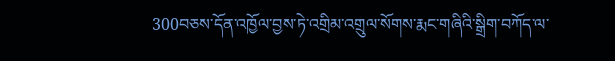300བཅས་དོན་འཁྱོལ་བྱས་ཏེ་འགྲིམ་འགྲུལ་སོགས་རྨང་གཞིའི་སྒྲིག་བཀོད་ལ་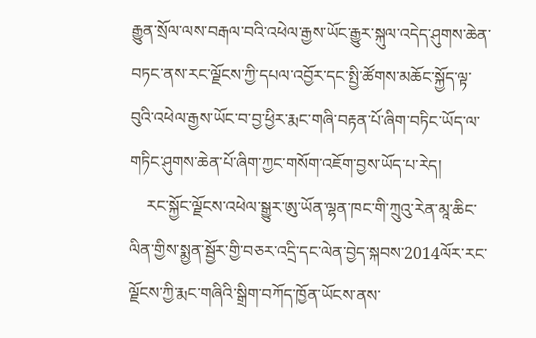རྒྱུན་སྲོལ་ལས་བརྒལ་བའི་འཕེལ་རྒྱས་ཡོང་རྒྱུར་སྐུལ་འདེད་ཤུགས་ཆེན་བཏང་ནས་རང་ལྗོངས་ཀྱི་དཔལ་འབྱོར་དང་སྤྱི་ཚོགས་མཆོང་སྐྱོད་ལྟ་བུའི་འཕེལ་རྒྱས་ཡོང་བ་བྱ་ཕྱིར་རྨང་གཞི་བརྟན་པོ་ཞིག་བཏིང་ཡོད་ལ་གཏིང་ཤུགས་ཆེན་པོ་ཞིག་ཀྱང་གསོག་འཇོག་བྱས་ཡོད་པ་རེད།
    རང་སྐྱོང་ལྗོངས་འཕེལ་སྒྱུར་ཨུ་ཡོན་ལྷན་ཁང་གི་ཀྲུའུ་རེན་མཱ་ཆིང་ལིན་གྱིས་སྨྱན་སྦྱོར་གྱི་བཅར་འདྲི་དང་ལེན་བྱེད་སྐབས་2014ལོར་རང་ལྗོངས་ཀྱི་རྨང་གཞིའི་སྒྲིག་བཀོད་ཁྱོན་ཡོངས་ནས་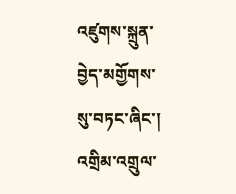འཛུགས་སྐྲུན་བྱེད་མགྱོགས་སུ་བཏང་ཞིང་། འགྲིམ་འགྲུལ་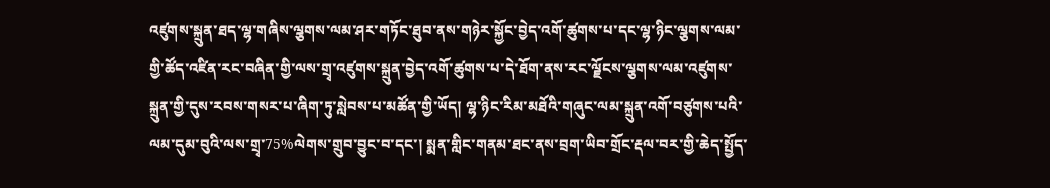འཛུགས་སྐྲུན་ཐད་ལྷ་གཞིས་ལྕགས་ལམ་ཤར་གཏོང་ཐུབ་ནས་གཉེར་སྐྱོང་བྱེད་འགོ་ཚུགས་པ་དང་ལྷ་ཉིང་ལྕགས་ལམ་གྱི་ཚོད་འཛིན་རང་བཞིན་གྱི་ལས་གྲྭ་འཛུགས་སྐྲུན་བྱེད་འགོ་ཚུགས་པ་དེ་ཐོག་ནས་རང་ལྗོངས་ལྕགས་ལམ་འཛུགས་སྐྲུན་གྱི་དུས་རབས་གསར་པ་ཞིག་ཏུ་སླེབས་པ་མཚོན་གྱི་ཡོད། ལྷ་ཉིང་རིམ་མཐོའི་གཞུང་ལམ་སྐྲུན་འགོ་བཙུགས་པའི་ལམ་དུམ་བུའི་ལས་གྲྭ་75%ལེགས་གྲུབ་བྱུང་བ་དང་། སྨན་གླིང་གནམ་ཐང་ནས་བྲག་ཡིབ་གྲོང་རྡལ་བར་གྱི་ཆེད་སྤྱོད་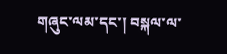གཞུང་ལམ་དང་། བསྐལ་ལ་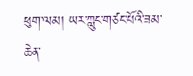ཕུག་ལམ། ཡར་ཀླུང་གཙང་པོའི་ཟམ་ཆེན་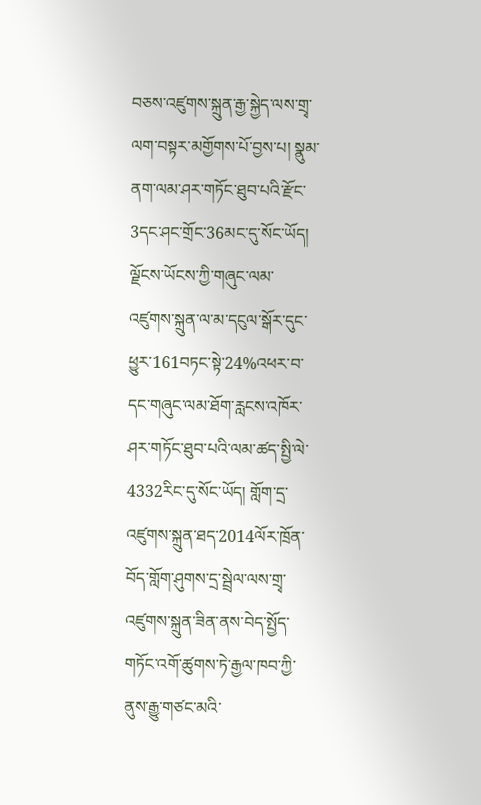བཅས་འཛུགས་སྐྲུན་རྒྱ་སྐྱེད་ལས་གྲྭ་ལག་བསྟར་མགྱོགས་པོ་བྱས་པ། སྣུམ་ནག་ལམ་ཤར་གཏོང་ཐུབ་པའི་རྫོང་3དང་ཤང་གྲོང་36མང་དུ་སོང་ཡོད། ལྗོངས་ཡོངས་ཀྱི་གཞུང་ལམ་འཛུགས་སྐྲུན་ལ་མ་དངུལ་སྒོར་དུང་ཕྱུར་161བཏང་སྟེ་24%འཕར་བ་དང་གཞུང་ལམ་ཐོག་རླངས་འཁོར་ཤར་གཏོང་ཐུབ་པའི་ལམ་ཚད་སྤྱི་ལེ་4332རིང་དུ་སོང་ཡོད། གློག་དྲ་འཛུགས་སྐྲུན་ཐད་2014ལོར་ཁྲོན་བོད་གློག་ཤུགས་དྲ་སྦྲེལ་ལས་གྲྭ་འཛུགས་སྐྲུན་ཟིན་ནས་བེད་སྤྱོད་གཏོང་འགོ་ཚུགས་ཏེ་རྒྱལ་ཁབ་ཀྱི་ནུས་རྒྱུ་གཙང་མའི་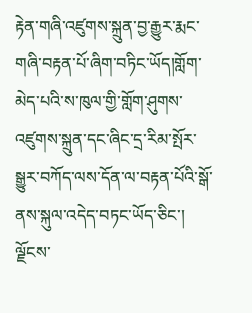རྟེན་གཞི་འཛུགས་སྐྲུན་བྱ་རྒྱུར་རྨང་གཞི་བརྟན་པོ་ཞིག་བཏིང་ཡོད།གློག་མེད་པའི་ས་ཁུལ་གྱི་གློག་ཤུགས་འཛུགས་སྐྲུན་དང་ཞིང་དྲ་རིམ་སྤོར་སྒྱུར་བཀོད་ལས་དོན་ལ་བརྟན་པོའི་སྒོ་ནས་སྐུལ་འདེད་བཏང་ཡོད་ཅིང་། ལྗོངས་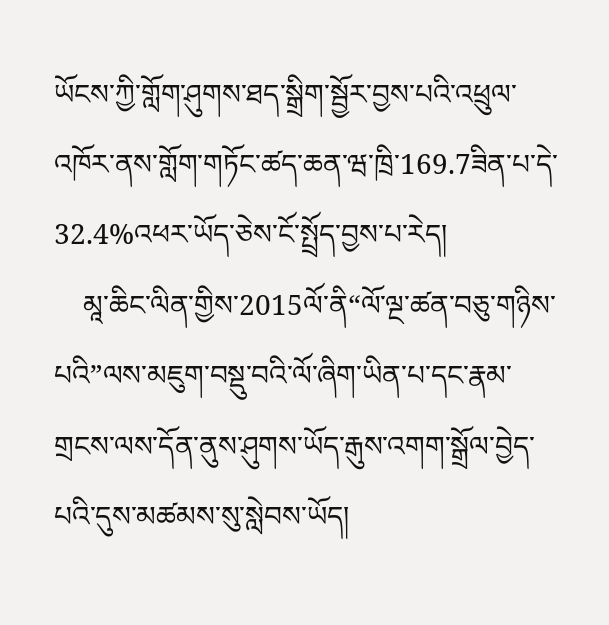ཡོངས་ཀྱི་གློག་ཤུགས་ཐད་སྒྲིག་སྦྱོར་བྱས་པའི་འཕྲུལ་འཁོར་ནས་གློག་གཏོང་ཚད་ཆན་ཝ་ཁྲི་169.7ཟིན་པ་དེ་32.4%འཕར་ཡོད་ཅེས་ངོ་སྤྲོད་བྱས་པ་རེད།
    མཱ་ཆིང་ལིན་གྱིས་2015ལོ་ནི“ལོ་ལྔ་ཚན་བཅུ་གཉིས་པའི”ལས་མཇུག་བསྡུ་བའི་ལོ་ཞིག་ཡིན་པ་དང་རྣམ་གྲངས་ལས་དོན་ནུས་ཤུགས་ཡོད་རྒུས་འགག་སྒྲོལ་བྱེད་པའི་དུས་མཚམས་སུ་སླེབས་ཡོད།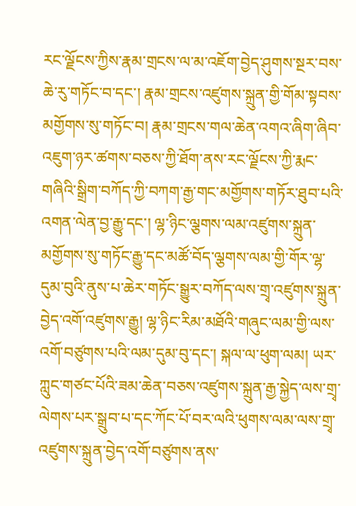རང་ལྗོངས་ཀྱིས་རྣམ་གྲངས་ལ་མ་འཇོག་བྱེད་ཤུགས་སྔར་བས་ཆེ་རུ་གཏོང་བ་དང་། རྣམ་གྲངས་འཛུགས་སྐྲུན་གྱི་གོམ་སྟབས་མགྱོགས་སུ་གཏོང་བ། རྣམ་གྲངས་གལ་ཆེན་འགའ་ཞིག་ཞིབ་འཇུག་ཉར་ཚགས་བཅས་ཀྱི་ཐོག་ནས་རང་ལྗོངས་ཀྱི་རྨང་གཞིའི་སྒྲིག་བཀོད་ཀྱི་བཀག་རྒྱ་གང་མགྱོགས་གཏོར་ཐུབ་པའི་འགན་ལེན་བྱ་རྒྱུ་དང་། ལྷ་ཉིང་ལྕགས་ལམ་འཛུགས་སྐྲུན་མགྱོགས་སུ་གཏོང་རྒྱུ་དང་མཚོ་བོད་ལྕགས་ལམ་གྱི་གོར་ལྷ་དུམ་བུའི་ནུས་པ་ཆེར་གཏོང་སྒྱུར་བཀོད་ལས་གྲྭ་འཛུགས་སྐྲུན་བྱེད་འགོ་འཛུགས་རྒྱུ། ལྷ་ཉིང་རིམ་མཐོའི་གཞུང་ལམ་གྱི་ལས་འགོ་བཙུགས་པའི་ལམ་དུམ་བུ་དང་། སྐལ་ལ་ཕུག་ལམ། ཡར་ཀླུང་གཙང་པོའི་ཟམ་ཆེན་བཅས་འཛུགས་སྐྲུན་རྒྱ་སྐྱེད་ལས་གྲྭ་ལེགས་པར་སྒྲུབ་པ་དང་ཀོང་པོ་བར་ལའི་ཕུགས་ལམ་ལས་གྲྭ་འཛུགས་སྐྲུན་བྱེད་འགོ་བཙུགས་ནས་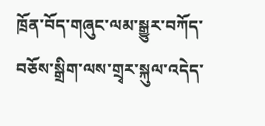ཁྲོན་བོད་གཞུང་ལམ་སྒྱུར་བཀོད་བཅོས་སྒྲིག་ལས་གྲྭར་སྐུལ་འདེད་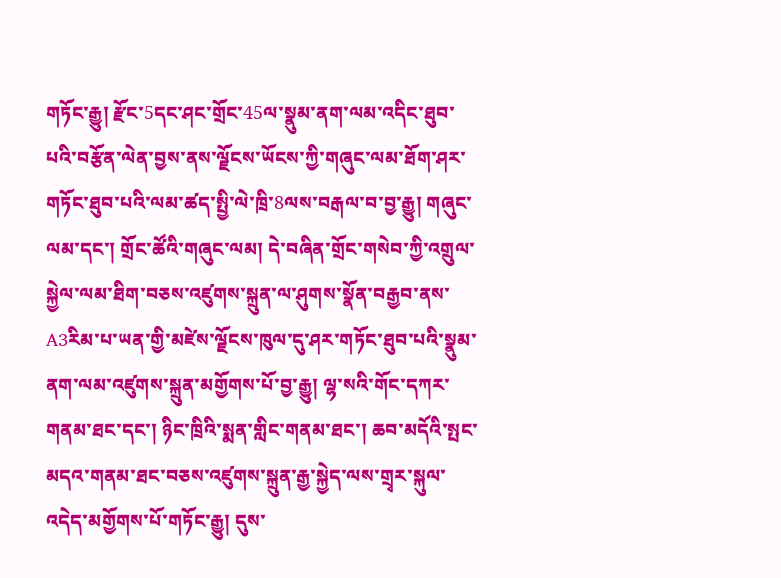གཏོང་རྒྱུ། རྫོང་5དང་ཤང་གྲོང་45ལ་སྣུམ་ནག་ལམ་འདིང་ཐུབ་པའི་བརྩོན་ལེན་བྱས་ནས་ལྗོངས་ཡོངས་ཀྱི་གཞུང་ལམ་ཐོག་ཤར་གཏོང་ཐུབ་པའི་ལམ་ཚད་སྤྱི་ལེ་ཁྲི་8ལས་བརྒལ་བ་བྱ་རྒྱུ། གཞུང་ལམ་དང་། གྲོང་ཚོའི་གཞུང་ལམ། དེ་བཞིན་གྲོང་གསེབ་ཀྱི་འགྲུལ་སྐྱེལ་ལམ་ཐིག་བཅས་འཛུགས་སྐྲུན་ལ་ཤུགས་སྣོན་བརྒྱབ་ནས་A3རིམ་པ་ཡན་གྱི་མཛེས་ལྗོངས་ཁུལ་དུ་ཤར་གཏོང་ཐུབ་པའི་སྣུམ་ནག་ལམ་འཛུགས་སྐྲུན་མགྱོགས་པོ་བྱ་རྒྱུ། ལྷ་སའི་གོང་དཀར་གནམ་ཐང་དང་། ཉིང་ཁྲིའི་སྨན་གླིང་གནམ་ཐང་། ཆབ་མདོའི་སྤང་མདའ་གནམ་ཐང་བཅས་འཛུགས་སྐྲུན་རྒྱ་སྐྱེད་ལས་གྲྭར་སྐུལ་འདེད་མགྱོགས་པོ་གཏོང་རྒྱུ། དུས་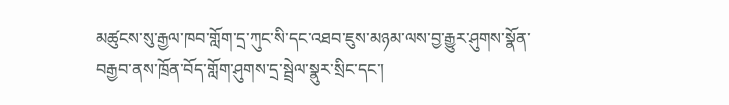མཚུངས་སུ་རྒྱལ་ཁབ་གློག་དྲ་ཀུང་སི་དང་འཐབ་ཇུས་མཉམ་ལས་བྱ་རྒྱུར་ཤུགས་སྣོན་བརྒྱབ་ནས་ཁྲོན་བོད་གློག་ཤུགས་དྲ་སྦྲེལ་སྣུར་སྲིང་དང་།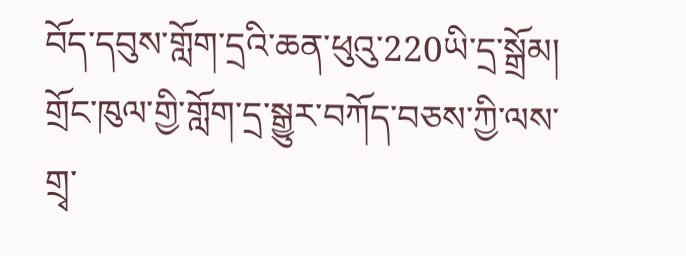བོད་དབུས་གློག་དྲའི་ཆན་ཕུའུ་220ཡི་དྲ་སྒྲོམ། གྲོང་ཁུལ་གྱི་གློག་དྲ་སྒྱུར་བཀོད་བཅས་ཀྱི་ལས་གྲྭ་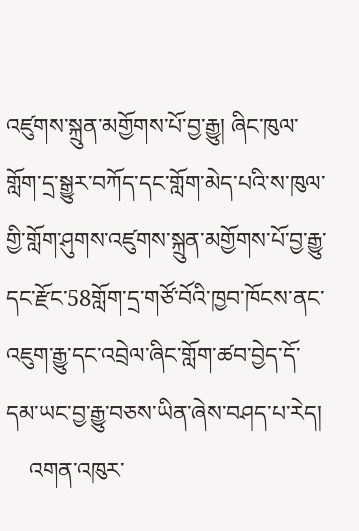འཛུགས་སྐྲུན་མགྱོགས་པོ་བྱ་རྒྱུ། ཞིང་ཁུལ་གློག་དྲ་སྒྱུར་བཀོད་དང་གློག་མེད་པའི་ས་ཁུལ་གྱི་གློག་ཤུགས་འཛུགས་སྐྲུན་མགྱོགས་པོ་བྱ་རྒྱུ་དང་རྫོང་58གློག་དྲ་གཙོ་བོའི་ཁྱབ་ཁོངས་ནང་འཇུག་རྒྱུ་དང་འབྲེལ་ཞིང་གློག་ཚབ་བྱེད་དོ་དམ་ཡང་བྱ་རྒྱུ་བཅས་ཡིན་ཞེས་བཤད་པ་རེད།
    འགན་འཁུར་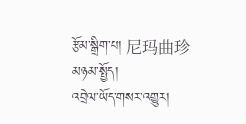རྩོམ་སྒྲིག་པ། 尼玛曲珍
མཉམ་སྤྱོད།
འབྲེལ་ཡོད་གསར་འགྱུར།